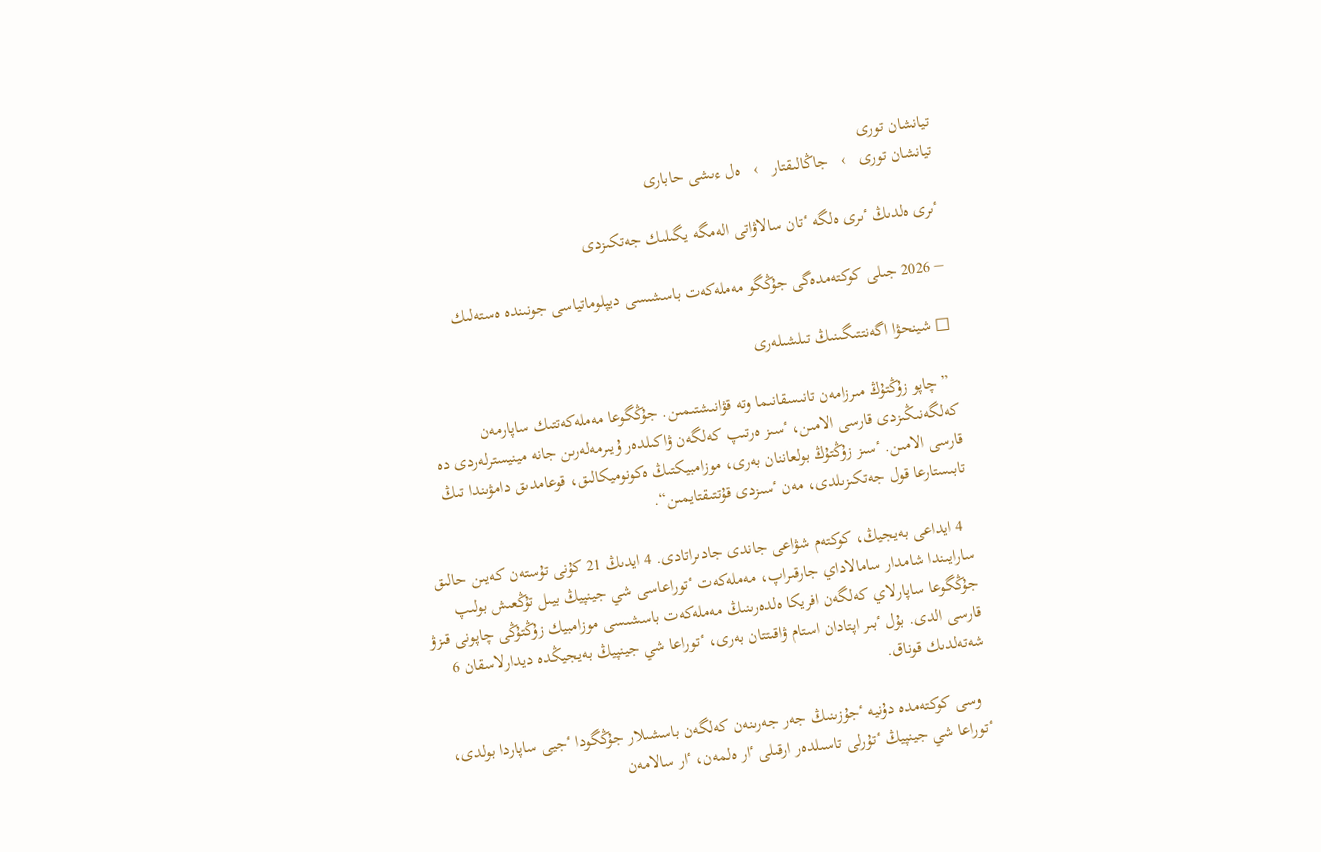تيانشان تورى
تيانشان تورى   ›   جاڭالىقتار   ›   ەل ءىشى حابارى

ٴىرى ەلدىڭ ٴىرى ەلگە ٴتان سالاۋاتى الەمگە يگىلىك جەتكىزدى

− 2026 جىلى كوكتەمدەگى جۇڭگو مەملەكەت باسشىسى ديپلوماتياسى جونىندە ەستەلىك

□ شينحۋا اگەنتتىگىنىڭ تىلشىلەرى

  ”چاپو زۇڭتۇڭ مىرزامەن تانىسقانىما وتە قۋانىشتىمىن. جۇڭگوعا مەملەكەتتىك ساپارمەن كەلگەنىڭىزدى قارسى الامىن، ٴسىز ەرتىپ كەلگەن ۋاكىلدەر ۇيىرمەلەرىن جانە مينيسترلەردى دە قارسى الامىن. ٴسىز زۇڭتۇڭ بولعاننان بەرى، موزامبيكتىڭ ەكونوميكالىق، قوعامدىق دامۋىندا تىڭ تابىستارعا قول جەتكىزىلدى، مەن ٴسىزدى قۇتتىقتايمىن“.

  4 ايداعى بەيجيڭ، كوكتەم شۋاعى جاندى جادىراتادى. 4 ايدىڭ 21 كۇنى تۇستەن كەيىن حالىق سارايىندا شامدار سامالاداي جارقىراپ، مەملەكەت ٴتوراعاسى شي جينپيڭ بيىل تۇڭعىش بولىپ جۇڭگوعا ساپارلاي كەلگەن افريكا ەلدەرىنىڭ مەملەكەت باسشىسى موزامبيك زۇڭتۇڭى چاپونى قىزۋ قارسى الدى. بۇل ٴبىر اپتادان استام ۋاقىتتان بەرى، ٴتوراعا شي جينپيڭ بەيجيڭدە ديدارلاسقان 6 شەتەلدىك قوناق.

  وسى كوكتەمدە دۇنيە ٴجۇزىنىڭ جەر جەرىنەن كەلگەن باسشىلار جۇڭگودا ٴجيى ساپاردا بولدى، ٴتوراعا شي جينپيڭ ٴتۇرلى تاسىلدەر ارقىلى ٴار ەلمەن، ٴار سالامەن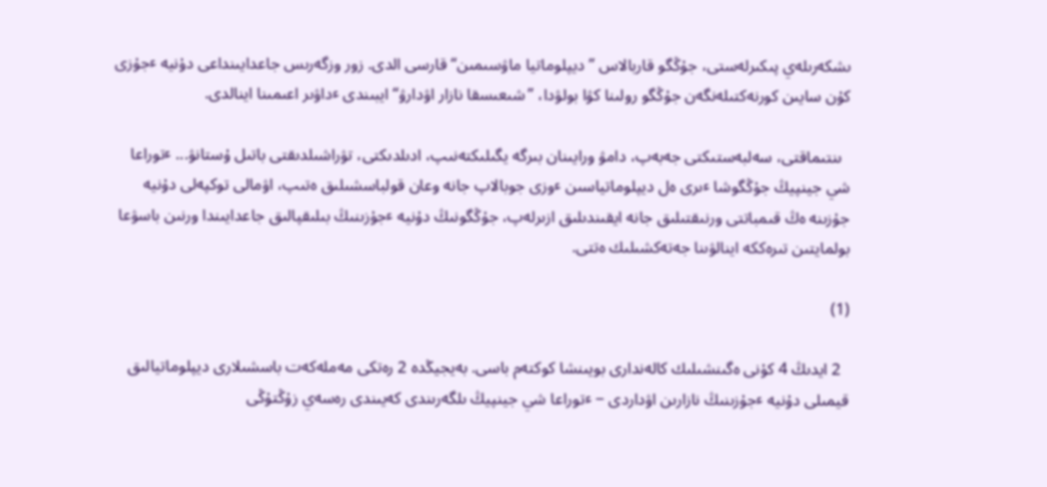ىشكەرىلەي پىكىرلەستى، جۇڭگو قاربالاس ”ديپلوماتيا ماۋسىمىن“ قارسى الدى. زور وزگەرىس جاعدايىنداعى دۇنيە ٴجۇزى كۇن سايىن كورنەكتىلەنگەن جۇڭگو رولىنا كۋا بولۋدا، ”شىعىسقا نازار اۋدارۋ“ ايبىندى ٴداۋىر اعىمىنا اينالدى.

  ىنتىماقتى، سەلبەستىكتى جەبەپ، دامۋ ورايىنان بىرگە يگىلىكتەنىپ، ادىلدىكتى، تۋراشىلدىقتى باتىل ۇستانۋ... ٴتوراعا شي جينپيڭ جۇڭگوشا ٴىرى ەل ديپلوماتياسىن ٴوزى جوبالاپ جانە وعان قولباسشىلىق ەتىپ، اۋمالى توكپەلى دۇنيە جۇزىنە ەڭ قىمباتتى ورنىقتىلىق جانە ايقىندىلىق ازىرلەپ، جۇڭگونىڭ دۇنيە ٴجۇزىنىڭ بىلىقپالىق جاعدايىندا ورنىن باسۋعا بولمايتىن تىرەككە اينالۋىنا جەتەكشىلىك ەتتى.

(1)

  2 ايدىڭ 4 كۇنى ەگىنشىلىك كالەندارى بويىنشا كوكتەم باسى. بەيجيڭدە 2 رەتكى مەملەكەت باسشىلارى ديپلوماتيالىق قيمىلى دۇنيە ٴجۇزىنىڭ نازارىن اۋداردى − ٴتوراعا شي جينپيڭ ىلگەرىندى كەيىندى رەسەي زۇڭتۇڭى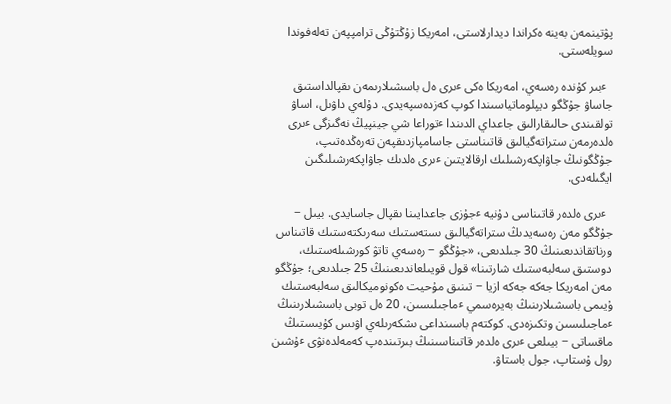پۋتينمەن بەينە ەكراندا ديدارلاستى، امەريكا زۇڭتۇڭى ترامپپەن تەلەفوندا سويلەستى.

  ٴبىر كۇندە رەسەي، امەريكا ەكى ٴىرى ەل باسشىلارىمەن ىقپالداستىق جاساۋ جۇڭگو ديپلوماتياسىندا كوپ كەزدەسپەيدى. دۇلەي داۋىل، اساۋ تولقىندى حالىقارالىق جاعداي الدىندا ٴتوراعا شي جينپيڭ نەگىزگى ٴىرى ەلدەرمەن ستراتەگيالىق قاتىناستى جاسامپازدىقپەن تەرەڭدەتىپ، جۇڭگونىڭ جاۋاپكەرشىلىك ارقالايتىن ٴىرى ەلدىك جاۋاپكەرشىلىگىن ايگىلەدى.

  ٴىرى ەلدەر قاتىناسى دۇنيە ٴجۇزى جاعدايىنا ىقپال جاسايدى. بيىل − جۇڭگو مەن رەسەيدىڭ ستراتەگيالىق ىستەستىك سەرىكتەستىك قاتىناس ورناتقاندىعىنىڭ 30 جىلدىعى، «جۇڭگو − رەسەي تاتۋ كورشىلەستىك، دوستىق سەلبەستىك شارتىنا» قول قويىلعاندىعىنىڭ 25 جىلدىعى؛ جۇڭگو مەن امەريكا جەكە جەكە ازيا − تىنىق مۇحيت ەكونوميكالىق سەلبەستىك ۇيىمى باسشىلارىنىڭ بەيرەسمي ٴماجىلىسىن، 20 ەل توبى باسشىلارىنىڭ ٴماجىلىسىن وتكىزەدى. كوكتەم باسىنداعى ىشكەرىلەي اۋىس كۇيىستىڭ ماقساتى − بيىلعى ٴىرى ەلدەر قاتىناسىنىڭ بىرتىندەپ كەمەلدەنۋى ٴۇشىن رول ۇستاپ، جول باستاۋ.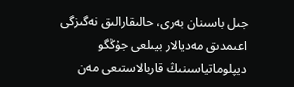جىل باسىنان بەرى، حالىقارالىق نەگىزگى اعىمدىق مەديالار بيىلعى جۇڭگو ديپلوماتياسىنىڭ قاربالاستىعى مەن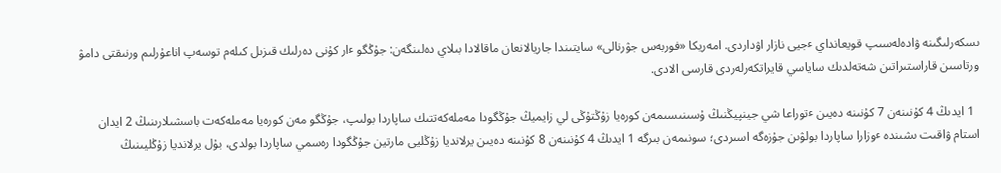ىسكەرلىگىنە ۋادەلەسىپ قويعانداي ٴجيى نازار اۋداردى. امەريكا «فوربەس جۋرنالى» سايتىندا جاريالانعان ماقالادا بىلاي دەلىنگەن: جۇڭگو ٴار كۇنى دەرلىك قىزىل كىلەم توسەپ اناعۇرلىم ورنىقتى دامۋ ورتاسىن قاراستىراتىن شەتەلدىك ساياسي قايراتكەرلەردى قارسى الادى.

  1 ايدىڭ 4 كۇنىنەن 7 كۇنىنە دەيىن ٴتوراعا شي جينپيڭنىڭ ۇسىنىسىمەن كورەيا زۇڭتۇڭى لي زايميڭ جۇڭگودا مەملەكەتتىك ساپاردا بولىپ، جۇڭگو مەن كورەيا مەملەكەت باسشىلارىنىڭ 2 ايدان استام ۋاقىت ىشىندە ٴوزارا ساپاردا بولۋىن جۇزەگە اسىردى؛ سونىمەن بىرگە 1 ايدىڭ 4 كۇنىنەن 8 كۇنىنە دەيىن يرلانديا زۇڭليى مارتين جۇڭگودا رەسمي ساپاردا بولدى، بۇل يرلانديا زۇڭليىنىڭ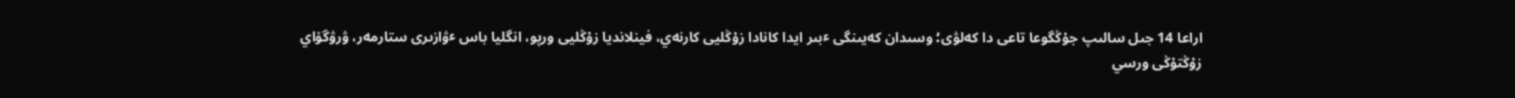اراعا 14 جىل سالىپ جۇڭگوعا تاعى دا كەلۋى؛ وسىدان كەيىنگى ٴبىر ايدا كانادا زۇڭليى كارنەي، فينلانديا زۇڭليى ورپو، انگليا باس ٴۋازىرى ستارمەر، ۋرۋگۆاي زۇڭتۇڭى ورسي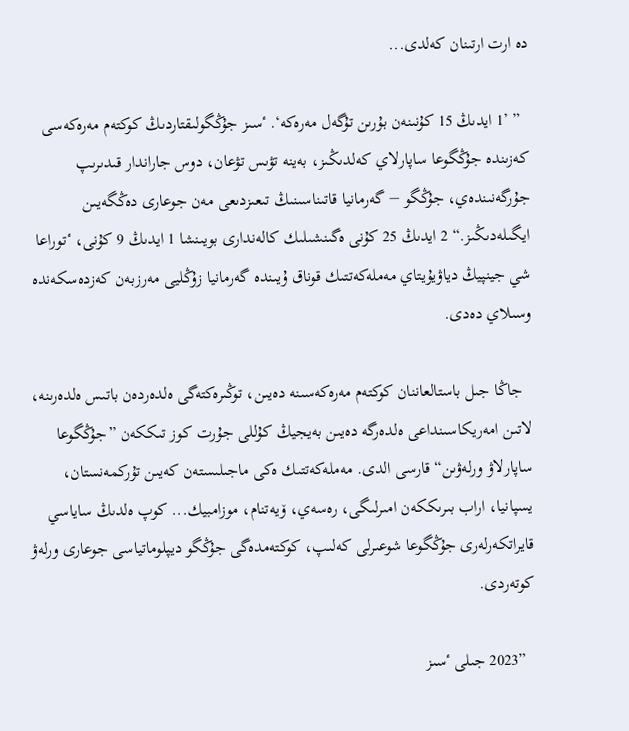دە ارت ارتىنان كەلدى...

  ” ’1 ايدىڭ 15 كۇنىنەن بۇرىن تۇگەل مەرەكە‘. ٴسىز جۇڭگولىقتاردىڭ كوكتەم مەرەكەسى كەزىندە جۇڭگوعا ساپارلاي كەلدىڭىز، بەينە تۋىس تۋعان، دوس جاراندار قىدىرىپ جۇرگەنىندەي، جۇڭگو − گەرمانيا قاتىناسىنىڭ تىعىزدىعى مەن جوعارى دەڭگەيىن ايگىلەدىڭىز.“ 2 ايدىڭ 25 كۇنى ەگىنشىلىك كالەندارى بويىنشا 1 ايدىڭ 9 كۇنى، ٴتوراعا شي جينپيڭ دياۋيۇيتاي مەملەكەتتىك قوناق ۇيىندە گەرمانيا زۇڭليى مەرزبەن كەزدەسكەندە وسىلاي دەدى.

  جاڭا جىل باستالعاننان كوكتەم مەرەكەسىنە دەيىن، توڭىرەكتەگى ەلدەردەن باتىس ەلدەرىنە، لاتىن امەريكاسىنداعى ەلدەرگە دەيىن بەيجيڭ كۇللى جۇرت كوز تىككەن ”جۇڭگوعا ساپارلاۋ ورلەۋىن“ قارسى الدى. مەملەكەتتىك ەكى ماجىلىستەن كەيىن تۇركمەنستان، يسپانيا، اراب بىرىككەن امىرلىگى، رەسەي، ۆيەتنام، موزامبيك... كوپ ەلدىڭ ساياسي قايراتكەرلەرى جۇڭگوعا شوعىرلى كەلىپ، كوكتەمدەگى جۇڭگو ديپلوماتياسى جوعارى ورلەۋ كوتەردى.

  ”2023 جىلى ٴسىز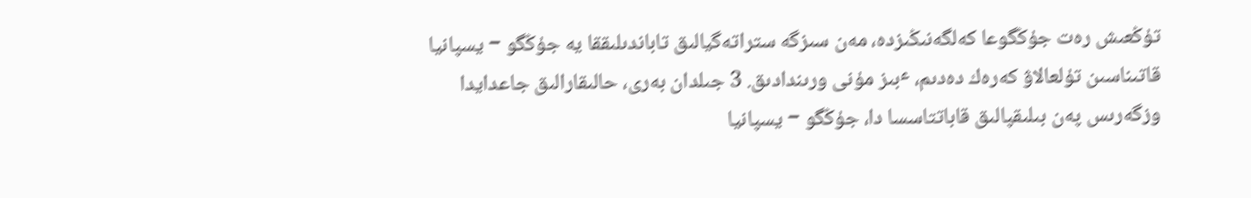تۇڭعىش رەت جۇڭگوعا كەلگەنىڭىزدە، مەن سىزگە ستراتەگيالىق تاباندىلىققا يە جۇڭگو − يسپانيا قاتىناسىن تۇلعالاۋ كەرەك دەدىم، ٴبىز مۇنى ورىندادىق. 3 جىلدان بەرى، حالىقارالىق جاعدايدا وزگەرىس پەن بىلىقپالىق قاباتتاسسا دا، جۇڭگو − يسپانيا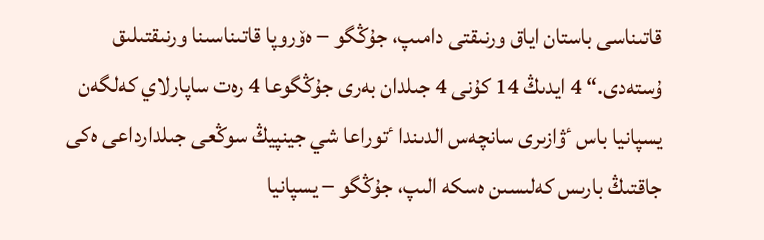قاتىناسى باستان اياق ورنىقتى دامىپ، جۇڭگو − ەۆروپا قاتىناسىنا ورنىقتىلىق ۇستەدى.“ 4 ايدىڭ 14 كۇنى 4 جىلدان بەرى جۇڭگوعا 4 رەت ساپارلاي كەلگەن يسپانيا باس ٴۋازىرى سانچەس الدىندا ٴتوراعا شي جينپيڭ سوڭعى جىلدارداعى ەكى جاقتىڭ بارىس كەلىسىن ەسكە الىپ، جۇڭگو − يسپانيا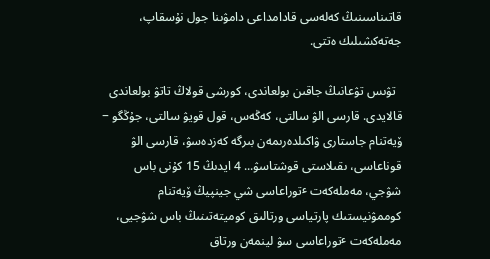قاتىناسىنىڭ كەلەسى قادامداعى دامۋىنا جول نۇسقاپ، جەتەكشىلىك ەتتى.

  تۋىس تۋعانىڭ جاقىن بولعاندى، كورشى قولاڭ تاتۋ بولعاندى قالايدى. قارسى الۋ سالتى، كەڭەس، قول قويۋ سالتى، جۇڭگو − ۆيەتنام جاستارى ۋاكىلدەرىمەن بىرگە كەزدەسۋ، قارسى الۋ قوناعاسى، ىقىلاستى قوشتاسۋ... 4 ايدىڭ 15 كۇنى باس شۋجي، مەملەكەت ٴتوراعاسى شي جينپيڭ ۆيەتنام كوممۋنيستىك پارتياسى ورتالىق كوميتەتىنىڭ باس شۋجيى، مەملەكەت ٴتوراعاسى سۋ لينمەن ورتاق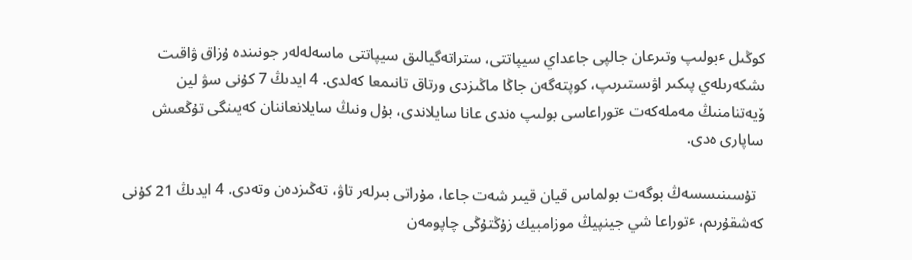كوڭىل ٴبولىپ وتىرعان جالپى جاعداي سيپاتتى، ستراتەگيالىق سيپاتتى ماسەلەلەر جونىندە ۇزاق ۋاقىت ىشكەرىلەي پىكىر اۋىستىرىپ، كوپتەگەن جاڭا ماڭىزدى ورتاق تانىمعا كەلدى. 4 ايدىڭ 7 كۇنى سۋ لين ۆيەتنامنىڭ مەملەكەت ٴتوراعاسى بولىپ ەندى عانا سايلاندى، بۇل ونىڭ سايلانعاننان كەيىنگى تۇڭعىش ساپارى ەدى.

  تۇسىنىسسەڭ بوگەت بولماس قيان قيىر شەت جاعا، مۇراتى بىرلەر تاۋ، تەڭىزدەن وتەدى. 4 ايدىڭ 21 كۇنى كەشقۇرىم، ٴتوراعا شي جينپيڭ موزامبيك زۇڭتۇڭى چاپومەن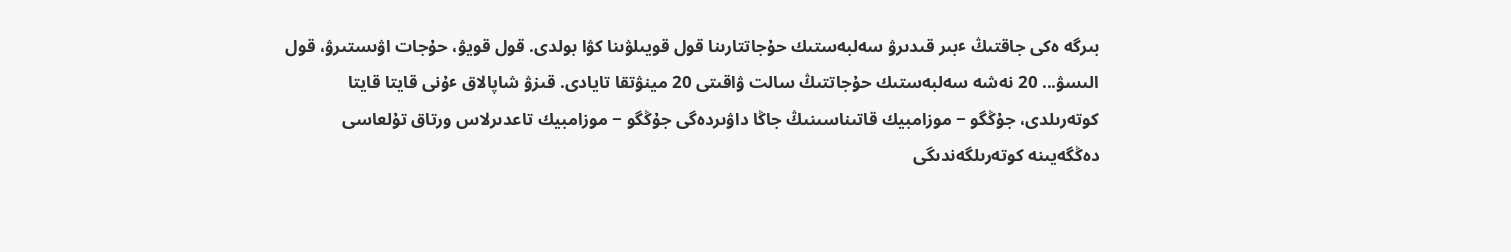بىرگە ەكى جاقتىڭ ٴبىر قىدىرۋ سەلبەستىك حۇجاتتارىنا قول قويىلۋىنا كۋا بولدى. قول قويۋ، حۇجات اۋىستىرۋ، قول الىسۋ... 20 نەشە سەلبەستىك حۇجاتتىڭ سالت ۋاقىتى 20 مينۋتقا تايادى. قىزۋ شاپالاق ٴۇنى قايتا قايتا كوتەرىلدى، جۇڭگو − موزامبيك قاتىناسىنىڭ جاڭا داۋىردەگى جۇڭگو − موزامبيك تاعدىرلاس ورتاق تۇلعاسى دەڭگەيىنە كوتەرىلگەندىگى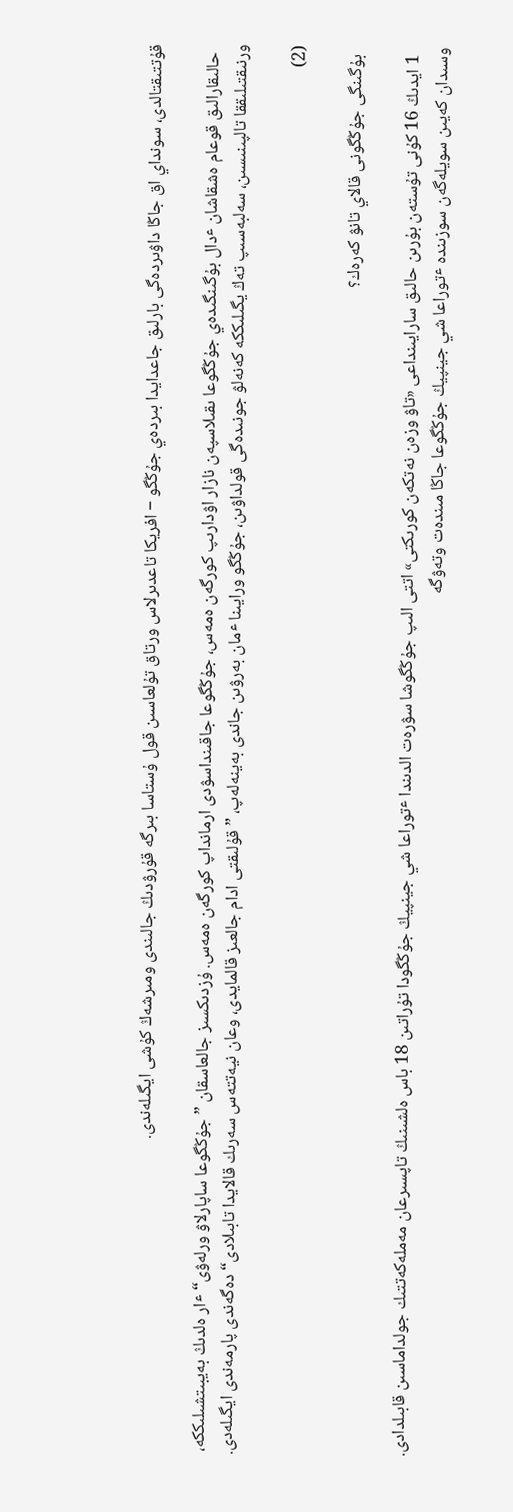قۇتتىقتالدى، سونداي اق جاڭا داۋىردەگى بارلىق جاعدايدا بىردەي جۇڭگو − افريكا تاعدىرلاس ورتاق تۇلعاسىن قول ۇستاسا بىرگە قۇرۋدىڭ جالىندى ومىرشەڭ كۇشى ايگىلەندى.

  حالىقارالىق قوعام ەشقاشان ٴدال بۇگىنگىدەي جۇڭگوعا ىقىلاسپەن نازار اۋدارىپ كورگەن ەمەس، جۇڭگوعا جاقىنداسۋدى ارمانداپ كورگەن ەمەس. ۇزدىكسىز جالعاسقان ”جۇڭگوعا ساپارلاۋ ورلەۋى“ ٴار ەلدىڭ بەيبىتشىلىككە، ورنىقتىلىققا تالپىنىسىن، سەلبەسىپ تەڭ يگىلىككە كەنەلۋ جونىدەگى قولداۋىن، جۇڭگو ورايىنا ٴمان بەرۋىن جاندى بەينەلەپ، ”قۇلىقتى ادام جالعىز قالمايدى، وعان نيەتتەس سەرىك قالايدا تابىلادى“ دەگەندى پارمەندى ايگىلەدى.

(2)

  بۇگىنگى جۇڭگونى قالاي تانۋ كەرەك؟

  1 ايدىڭ 16 كۇنى تۇستەن بۇرىن حالىق سارايىنداعى «تاۋ وزەن نەتكەن كورىكتى» اتتى الىپ جۇڭگوشا سۋرەت الدىندا ٴتوراعا شي جينپيڭ جۇڭگودا تۇراتىن 18 باس ەلشىنىڭ تاپسىرعان مەملەكەتتىك جولداماسىن قابىلدادى. وسىدان كەيىن سويلەگەن سوزىندە ٴتوراعا شي جينپيڭ جۇڭگوعا جاڭا مىندەت وتەۋگە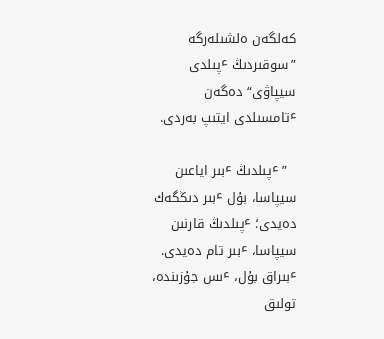كەلگەن ەلشىلەرگە ”سوقىردىڭ ٴپىلدى سيپاۋى“ دەگەن ٴتامسىلدى ايتىپ بەردى.

  ”ٴپىلدىڭ ٴبىر اياعىن سيپاسا، بۇل ٴبىر دىڭگەك دەيدى؛ ٴپىلدىڭ قارنىن سيپاسا، ٴبىر تام دەيدى. ٴبىراق بۇل، ٴىس جۇزىندە، تولىق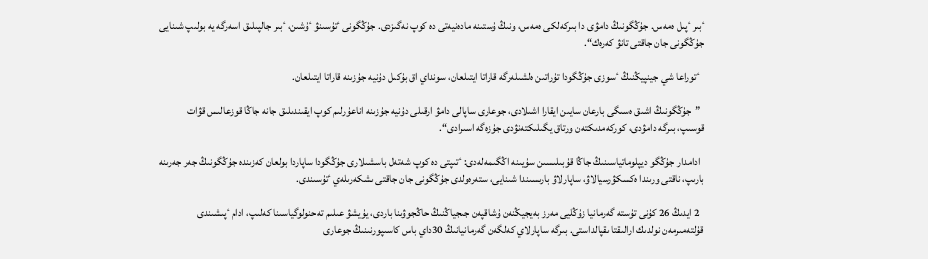ٴبىر ٴپىل ەمەس. جۇڭگونىڭ دامۋى دا بىركەلكى ەمەس، ونىڭ ۇستىنە مادەنيەتى دە كوپ نەگىزدى. جۇڭگونى ٴتۇسىنۋ ٴۇشىن، ٴبىر جالپىلىق اسەرگە يە بولىپ شىنايى جۇڭگونى جان جاقتى تانۋ كەرەك“.

  ٴتوراعا شي جينپيڭنىڭ ٴسوزى جۇڭگودا تۇراتىن ەلشىلەرگە قاراتا ايتىلعان، سونداي اق بۇكىل دۇنيە جۇزىنە قاراتا ايتىلعان.

  ”جۇڭگونىڭ اشىق ەسىگى بارعان سايىن ايقارا اشىلادى، جوعارى ساپالى دامۋ ارقىلى دۇنيە جۇزىنە اناعۇرلىم كوپ ايقىندىلىق جانە جاڭا قوزعالىس قۋات قوسىپ، بىرگە دامۋدى، كوركەمدىكتەن ورتاق يگىلىكتەنۋدى جۇزەگە اسىرادى“.

  ادامدار جۇڭگو ديپلوماتياسىنىڭ جاڭا قۇبىلىسىن سۇيىنە اڭگىمەلەدى: ٴتىپتى دە كوپ شەتەل باسشىلارى جۇڭگودا ساپاردا بولعان كەزىندە جۇڭگونىڭ جەر جەرىنە بارىپ، ناقتى ورىندا ەكسكۋرسيالاۋ، ساپارلاۋ بارىسىندا شىنايى، ستەرەولدى جۇڭگونى جان جاقتى ىشكەرىلەي ٴتۇسىندى.

  2 ايدىڭ 26 كۇنى تۇستە گەرمانيا زۇڭليى مەرز بەيجيڭنەن ۇشاقپەن جىجياڭنىڭ حاڭجوۋىنا باردى، يۇيشۋ عىلىم تەحنولوگياسىنا كەلىپ، ادام ٴپىشىندى قۇلتەمىرمەن نولدىك ارالىقتا ىقپالداستى. بىرگە ساپارلاي كەلگەن گەرمانيانىڭ 30داي باس كاسىپورنىنىڭ جوعارى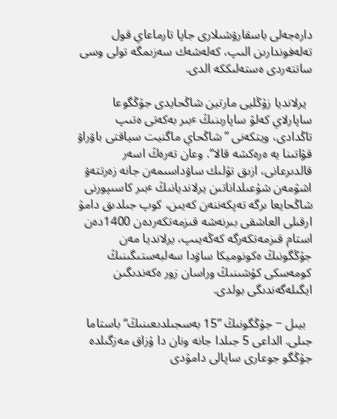دارەجەلى باسقارۋشىلارى جاپا تارماعاي قول تەلەفوندارىن الىپ، كەلەشەك سەزىمگە تولى وسى ساتتەردى ەستەلىككە الدى.

  يرلانديا زۇڭليى مارتين شاڭحايدى جۇڭگوعا ساپارلاي كەلۋ ساپارىنىڭ ٴبىر بەكەتى ەتىپ تاڭدادى، ويتكەنى ”شاڭحاي ماگنيت سياقتى باۋراۋ قۋاتىنا يە ەرەكشە قالا“. وعان تەرەڭ اسەر قالدىرعانى، ازىق تۇلىك ساۋداسىمەن جانە زەرتتەۋ اشۋمەن شۇعىلداناتىن يرلانديانىڭ ٴبىر كاسىپورنى شاڭحايعا ىرگە تەپكەننەن كەيىن، كوپ جىلدىق دامۋ ارقىلى العاشقى بىرنەشە قىزمەتكەردەن 1400دەن استام قىزمەتكەرگە كەڭەيىپ، يرلانديا مەن جۇڭگونىڭ ەكونوميكا ساۋدا سەلبەستىگىنىڭ كومەسكى كۇشىنىڭ وراسان زور ەكەندىگىن ايگىلەگەندىگى بولدى.

  بيىل − جۇڭگونىڭ ”15 بەسجىلدىعىنىڭ“ باستاما جىلى. الداعى 5 جىلدا جانە ونان دا ۇزاق مەزگىلدە جۇڭگو جوعارى ساپالى دامۋدى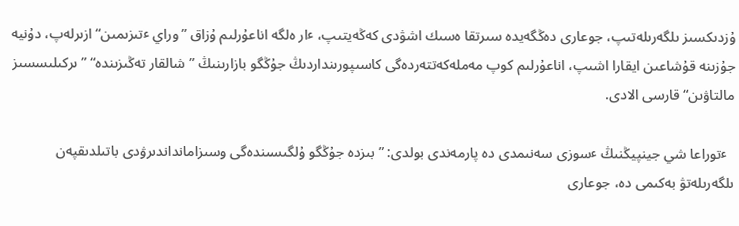ۇزدىكسىز ىلگەرىلەتىپ، جوعارى دەڭگەيدە سىرتقا ەسىك اشۋدى كەڭەيتىپ، ٴار ەلگە اناعۇرلىم ۇزاق ”وراي ٴتىزىمىن“ ازىرلەپ، دۇنيە جۇزىنە قۇشاعىن ايقارا اشىپ، اناعۇرلىم كوپ مەملەكەتتەردەگى كاسىپورىنداردىڭ جۇڭگو بازارىنىڭ ”شالقار تەڭىزىندە“ ”ىركىلىسسىز مالتاۋىن“ قارسى الادى.

  ٴتوراعا شي جينپيڭنىڭ ٴسوزى سەنىمدى دە پارمەندى بولدى: ”بىزدە جۇڭگو ۇلگىسىندەگى وسىزامانداندىرۋدى باتىلدىقپەن ىلگەرىلەتۋ بەكىمى دە، جوعارى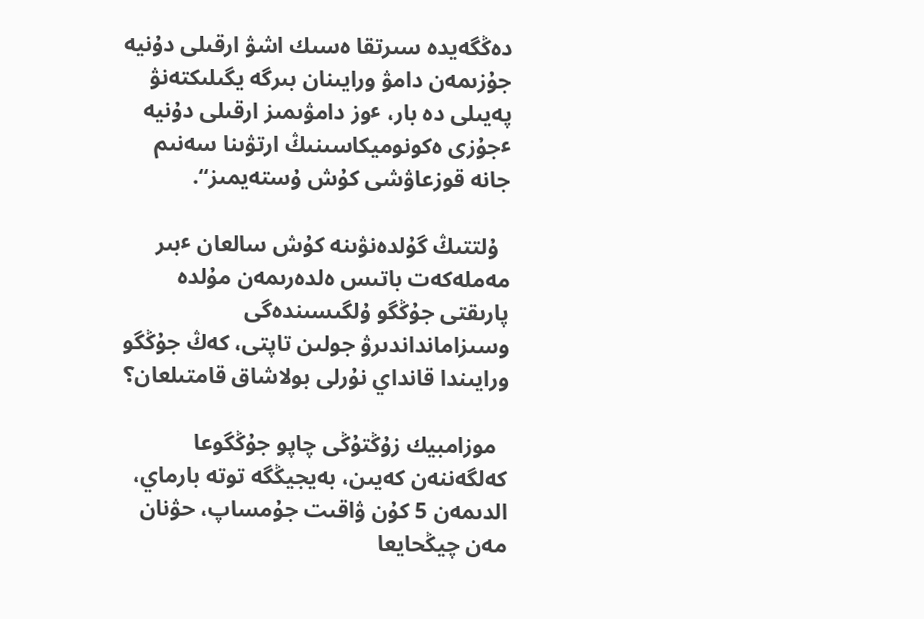دەڭگەيدە سىرتقا ەسىك اشۋ ارقىلى دۇنيە جۇزىمەن دامۋ ورايىنان بىرگە يگىلىكتەنۋ پەيىلى دە بار، ٴوز دامۋىمىز ارقىلى دۇنيە ٴجۇزى ەكونوميكاسىنىڭ ارتۋىنا سەنىم جانە قوزعاۋشى كۇش ۇستەيمىز“.

  ۇلتتىڭ گۇلدەنۋىنە كۇش سالعان ٴبىر مەملەكەت باتىس ەلدەرىمەن مۇلدە پارىقتى جۇڭگو ۇلگىسىندەگى وسىزامانداندىرۋ جولىن تاپتى، كەڭ جۇڭگو ورايىندا قانداي نۇرلى بولاشاق قامتىلعان؟

  موزامبيك زۇڭتۇڭى چاپو جۇڭگوعا كەلگەننەن كەيىن، بەيجيڭگە توتە بارماي، الدىمەن 5 كۇن ۋاقىت جۇمساپ، حۋنان مەن چيڭحايعا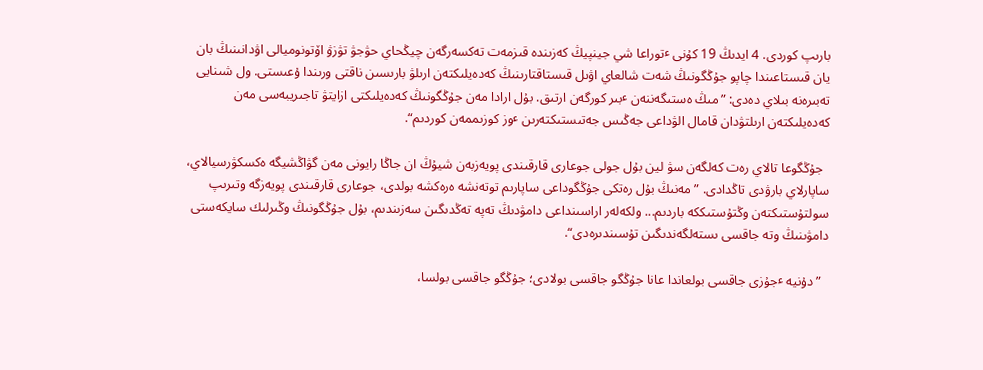بارىپ كوردى. 4 ايدىڭ 19 كۇنى ٴتوراعا شي جينپيڭ كەزىندە قىزمەت تەكسەرگەن چيڭحاي حۋجۋ تۋزۋ اۆتونوميالى اۋدانىنىڭ بان يان قىستاعىندا چاپو جۇڭگونىڭ شەت شالعاي اۋىل قىستاقتارىنىڭ كەدەيلىكتەن ارىلۋ بارىسىن ناقتى ورىندا ۇعىستى. ول شىنايى تەبىرەنە بىلاي دەدى: ”مىڭ ەستىگەننەن ٴبىر كورگەن ارتىق. بۇل ارادا مەن جۇڭگونىڭ كەدەيلىكتى ازايتۋ تاجىريبەسى مەن كەدەيلىكتەن ارىلتۋدان قامال الۋداعى جەڭىس جەتىستىكتەرىن ٴوز كوزىممەن كوردىم“.

  جۇڭگوعا تالاي رەت كەلگەن سۋ لين بۇل جولى جوعارى قارقىندى پويەزبەن شيۇڭ ان جاڭا رايونى مەن گۋاڭشيگە ەكسكۋرسيالاي، ساپارلاي بارۋدى تاڭدادى. ”مەنىڭ بۇل رەتكى جۇڭگوداعى ساپارىم توتەنشە ەرەكشە بولدى، جوعارى قارقىندى پويەزگە وتىرىپ سولتۇستىكتەن وڭتۇستىككە باردىم... ولكەلەر اراسىنداعى دامۋدىڭ تەپە تەڭدىگىن سەزىندىم، بۇل جۇڭگونىڭ وڭىرلىك سايكەستى دامۋىنىڭ وتە جاقسى ىستەلگەندىگىن تۇسىندىرەدى“.

  ”دۇنيە ٴجۇزى جاقسى بولعاندا عانا جۇڭگو جاقسى بولادى؛ جۇڭگو جاقسى بولسا،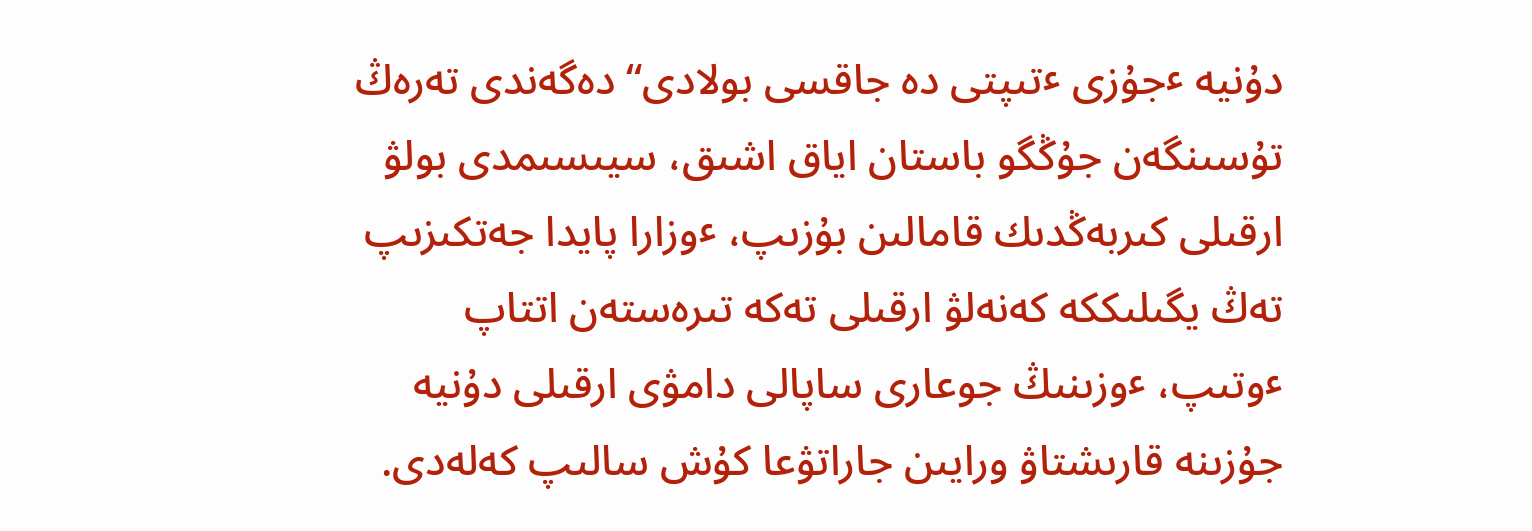دۇنيە ٴجۇزى ٴتىپتى دە جاقسى بولادى“ دەگەندى تەرەڭ تۇسىنگەن جۇڭگو باستان اياق اشىق، سيىسىمدى بولۋ ارقىلى كىربەڭدىك قامالىن بۇزىپ، ٴوزارا پايدا جەتكىزىپ تەڭ يگىلىككە كەنەلۋ ارقىلى تەكە تىرەستەن اتتاپ ٴوتىپ، ٴوزىنىڭ جوعارى ساپالى دامۋى ارقىلى دۇنيە جۇزىنە قارىشتاۋ ورايىن جاراتۋعا كۇش سالىپ كەلەدى.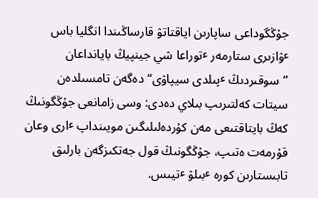جۇڭگوداعى ساپارىن اياقتاتۋ قارساڭىندا انگليا باس ٴۋازىرى ستارمەر ٴتوراعا شي جينپيڭ بايانداعان ”سوقىردىڭ ٴپىلدى سيپاۋى“ دەگەن تامسىلدەن سيتات كەلتىرىپ بىلاي دەدى: وسى زامانعى جۇڭگونىڭ كەڭ بايتاقتىعى مەن كۇردەلىلىگىن مويىنداپ ٴارى وعان قۇرمەت ەتىپ، جۇڭگونىڭ قول جەتكىزگەن بارلىق تابىستارىن كورە ٴبىلۋ ٴتيىس.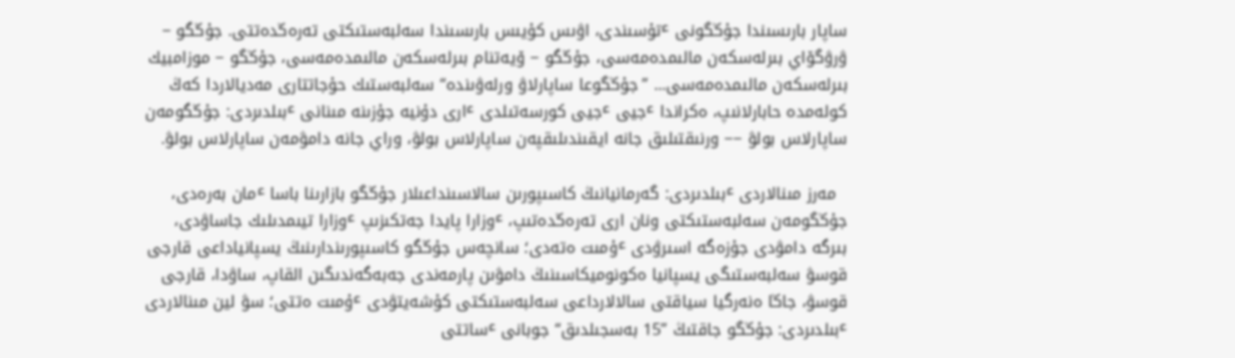ساپار بارىسىندا جۇڭگونى ٴتۇسىندى، اۋىس كۇيىس بارىسىندا سەلبەستىكتى تەرەڭدەتتى. جۇڭگو − ۋرۋگۆاي بىرلەسكەن مالىمدەمەسى، جۇڭگو − ۆيەتنام بىرلەسكەن مالىمدەمەسى، جۇڭگو − موزامبيك بىرلەسكەن مالىمدەمەسى... ”جۇڭگوعا ساپارلاۋ ورلەۋىندە“ سەلبەستىك حۇجاتتارى مەديالاردا كەڭ كولەمدە حابارلانىپ، ەكراندا ٴجيى ٴجيى كورسەتىلدى ٴارى دۇنيە جۇزىنە مىنانى ٴبىلدىردى: جۇڭگومەن ساپارلاس بولۋ −− ورنىقتىلىق جانە ايقىندىلىقپەن ساپارلاس بولۋ، وراي جانە دامۋمەن ساپارلاس بولۋ.

  مەرز مىنالاردى ٴبىلدىردى: گەرمانيانىڭ كاسىپورىن سالاسىنداعىلار جۇڭگو بازارىنا باسا ٴمان بەرەدى، جۇڭگومەن سەلبەستىكتى ونان ارى تەرەڭدەتىپ، ٴوزارا پايدا جەتكىزىپ ٴوزارا تيىمدىلىك جاساۋدى، بىرگە دامۋدى جۇزەگە اسىرۋدى ٴۇمىت ەتەدى؛ سانچەس جۇڭگو كاسىپورىندارىنىڭ يسپانياداعى قارجى قوسۋ سەلبەستىگى يسپانيا ەكونوميكاسىنىڭ دامۋىن پارمەندى جەبەگەندىگىن القاپ، ساۋدا، قارجى قوسۋ، جاڭا ەنەرگيا سياقتى سالالارداعى سەلبەستىكتى كۇشەيتۋدى ٴۇمىت ەتتى؛ سۋ لين مىنالاردى ٴبىلدىردى: جۇڭگو جاقتىڭ ”15 بەسجىلدىق“ جوبانى ٴساتتى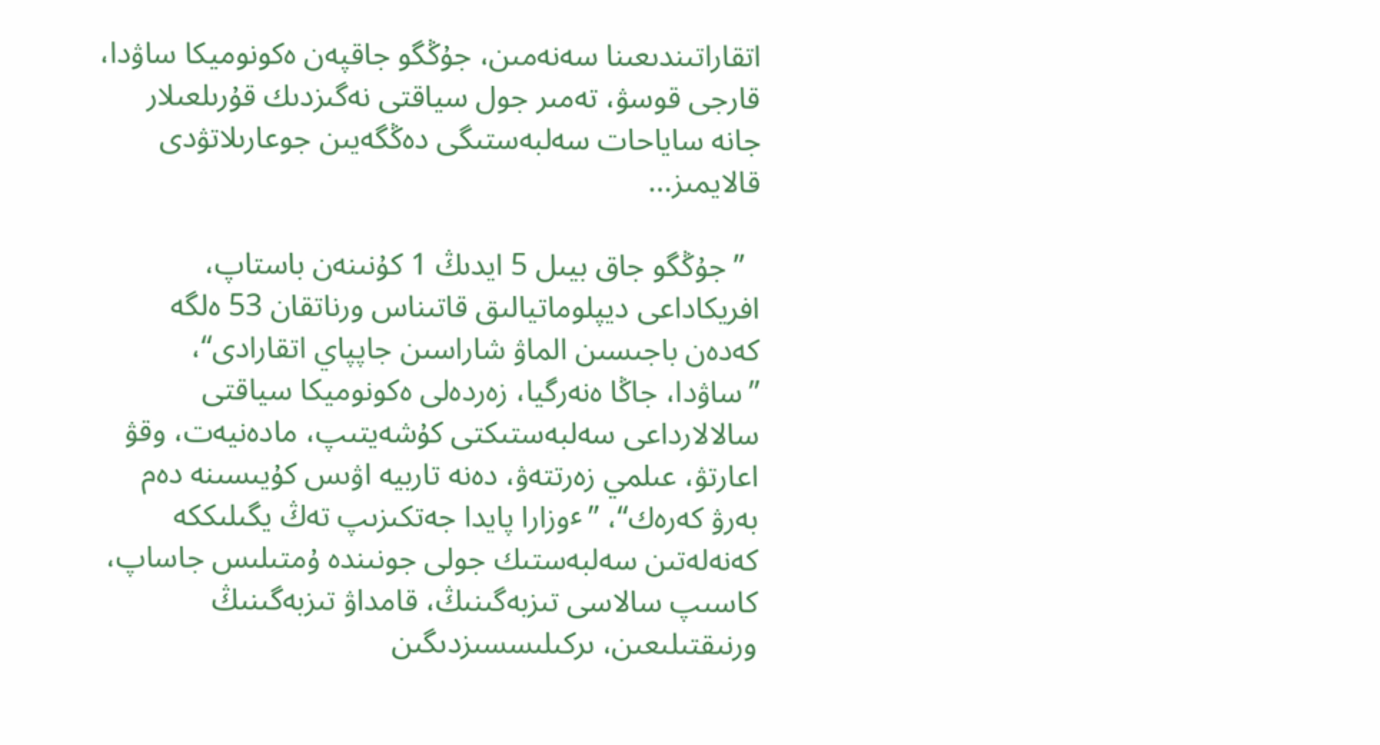اتقاراتىندىعىنا سەنەمىن، جۇڭگو جاقپەن ەكونوميكا ساۋدا، قارجى قوسۋ، تەمىر جول سياقتى نەگىزدىك قۇرىلعىلار جانە ساياحات سەلبەستىگى دەڭگەيىن جوعارىلاتۋدى قالايمىز...

  ”جۇڭگو جاق بيىل 5 ايدىڭ 1 كۇنىنەن باستاپ، افريكاداعى ديپلوماتيالىق قاتىناس ورناتقان 53 ەلگە كەدەن باجىسىن الماۋ شاراسىن جاپپاي اتقارادى“، ”ساۋدا، جاڭا ەنەرگيا، زەردەلى ەكونوميكا سياقتى سالالارداعى سەلبەستىكتى كۇشەيتىپ، مادەنيەت، وقۋ اعارتۋ، عىلمي زەرتتەۋ، دەنە تاربيە اۋىس كۇيىسىنە دەم بەرۋ كەرەك“، ”ٴوزارا پايدا جەتكىزىپ تەڭ يگىلىككە كەنەلەتىن سەلبەستىك جولى جونىندە ۇمتىلىس جاساپ، كاسىپ سالاسى تىزبەگىنىڭ، قامداۋ تىزبەگىنىڭ ورنىقتىلىعىن، ىركىلىسسىزدىگىن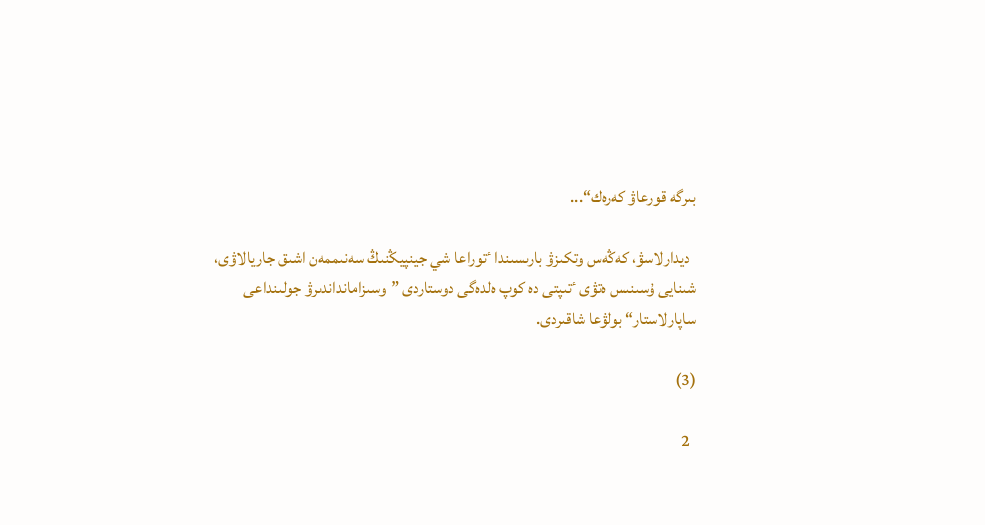بىرگە قورعاۋ كەرەك“...

  ديدارلاسۋ، كەڭەس وتكىزۋ بارىسىندا ٴتوراعا شي جينپيڭنىڭ سەنىممەن اشىق جاريالاۋى، شىنايى ۇسىنىس ەتۋى ٴتىپتى دە كوپ ەلدەگى دوستاردى ”وسىزامانداندىرۋ جولىنداعى ساپارلاستار“ بولۋعا شاقىردى.

(3)

  2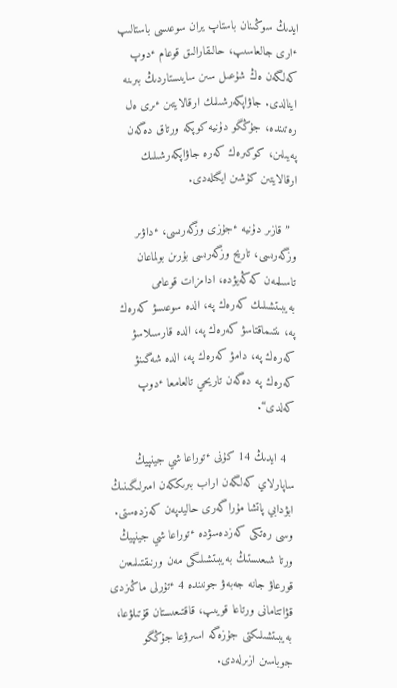ايدىڭ سوڭىنان باستاپ يران سوعىسى باستالىپ ٴارى جالعاسىپ، حالىقارالىق قوعام ٴدوپ كەلگەن ەڭ شۇعىل سىن سايىستاردىڭ بىرىنە اينالدى. جاۋاپكەرشىلىك ارقالايتىن ٴىرى ەل رەتىندە، جۇڭگو دۇنيە كوپكە ورتاق دەگەن پەيىلىن، كوكىرەك كەرە جاۋاپكەرشىلىك ارقالايتىن كۇشىن ايگىلەدى.

  ”قازىر دۇنيە ٴجۇزى وزگەرىسى، ٴداۋىر وزگەرىسى، تاريح وزگەرىسى بۇرىن بولماعان تاسىلمەن كەڭەيۋدە، ادامزات قوعامى بەيبىتشىلىك كەرەك پە، الدە سوعىسۋ كەرەك پە، ىنتىماقتاسۋ كەرەك پە، الدە قارسىلاسۋ كەرەك پە، دامۋ كەرەك پە، الدە شەگىنۋ كەرەك پە دەگەن تاريحي تالعامعا ٴدوپ كەلدى“.

  4 ايدىڭ 14 كۇنى ٴتوراعا شي جينپيڭ ساپارلاي كەلگەن اراب بىرىككەن امىرلىگىنىڭ ابۋدابي پاتشا مۇراگەرى حاليدپەن كەزدەستى. وسى رەتكى كەزدەسۋدە ٴتوراعا شي جينپيڭ ورتا شىعىستىڭ بەيبىتشىلىگى مەن ورنىقتىلىعىن قورعاۋ جانە جەبەۋ جونىندە 4 ٴتۇرلى ماڭىزدى قۋاتتامانى ورتاعا قويىپ، قاقتىعىستان قۇتىلۋعا، بەيبىتشىلىكتى جۇزەگە اسىرۋعا جۇڭگو جوباسىن ازىرلەدى.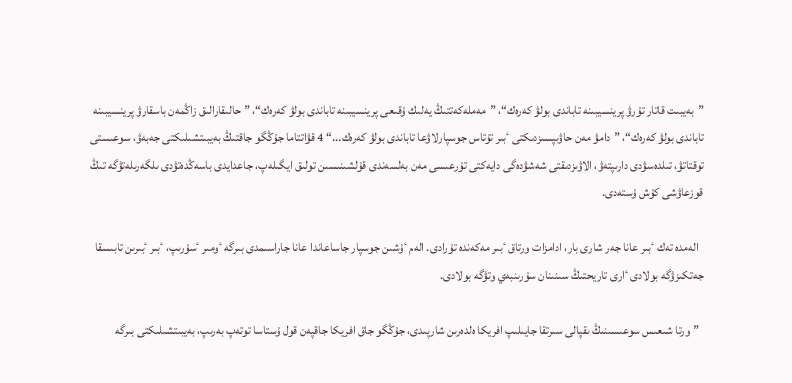”بەيبىت قاتار تۇرۋ پرينسيبىنە تاباندى بولۋ كەرەك“، ”مەملەكەتتىڭ يەلىك ۇقىعى پرينسيبىنە تاباندى بولۋ كەرەك“، ”حالىقارالىق زاڭمەن باسقارۋ پرينسيبىنە تاباندى بولۋ كەرەك“، ”دامۋ مەن حاۋىپسىزدىكتى ٴبىر تۇتاس جوسپارلاۋعا تاباندى بولۋ كەرەك...“ 4 قۋاتتاما جۇڭگو جاقتىڭ بەيبىتشىلىكتى جەبەۋ، سوعىستى توقتاتۋ، تىلدەسۋدى دارىپتەۋ، الاۋىزدىقتى شەشۋدەگى دايەكتى تۇرعىسى مەن بەلسەندى قۇلشىنىسىن تولىق ايگىلەپ، جاعدايدى باسەڭدەتۋدى ىلگەرىلەتۋگە تىڭ قوزعاۋشى كۇش ۇستەدى.

  الەمدە تەك ٴبىر عانا جەر شارى بار، ادامزات ورتاق ٴبىر مەكەندە تۇرادى. الەم ٴۇشىن جوسپار جاساعاندا عانا جاراسىمدى بىرگە ٴومىر ٴسۇرىپ، ٴبىر ٴبىرىن تابىسقا جەتكىزۋگە بولادى ٴارى تاريحتىڭ سىنىنان سۇرىنبەي وتۋگە بولادى.

  ”ورتا شىعىس سوعىسىنىڭ ىقپالى سىرتقا جايىلىپ افريكا ەلدەرىن شارپىدى، جۇڭگو جاق افريكا جاقپەن قول ۇستاسا توتەپ بەرىپ، بەيبىتشىلىكتى بىرگە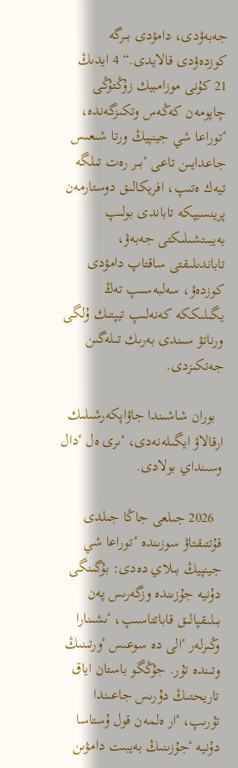جەبەۋدى، دامۋدى بىرگە كوزدەۋدى قالايدى.“ 4 ايدىڭ 21 كۇنى موزامبيك زۇڭتۇڭى چاپومەن كەڭەس وتكىزگەندە، ٴتوراعا شي جينپيڭ ورتا شىعىس جاعدايىن تاعى ٴبىر رەت تىلگە تيەك ەتىپ، افريكالىق دوستارمەن پرينسيپكە تاباندى بولىپ بەيبىتشىلىكتى جەبەۋ، تاباندىلىقتى ساقتاپ دامۋدى كوزدەۋ، سەلبەسىپ تەڭ يگىلىككە كەنەلىپ تيپتىك ۇلگى ورناتۋ سىندى بەرىك تىلەگىن جەتكىزدى.

  بوران شاشىندا جاۋاپكەرشىلىك ارقالاۋ ايگىلەنەدى، ٴىرى ەل ٴدال وسىنداي بولادى.

  2026 جىلعى جاڭا جىلدى قۇتتىقتاۋ سوزىندە ٴتوراعا شي جينپيڭ بىلاي دەدى: بۇگىنگى دۇنيە جۇزىندە وزگەرىس پەن بىلىقپالىق قاباتتاسىپ، ٴىشىنارا وڭىرلەر ٴالى دە سوعىس ٴورتىنىڭ وتىندە تۇر. جۇڭگو باستان اياق تاريحتىڭ دۇرىس جاعىندا تۇرىپ، ٴار ەلمەن قول ۇستاسا دۇنيە ٴجۇزىنىڭ بەيبىت دامۋىن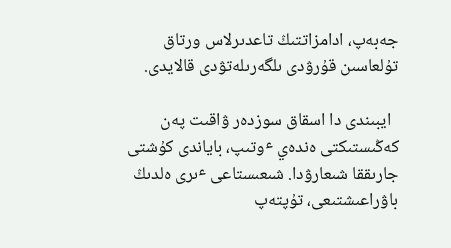جەبەپ، ادامزاتتىڭ تاعدىرلاس ورتاق تۇلعاسىن قۇرۋدى ىلگەرىلەتۋدى قالايدى.

  ايبىندى دا اسقاق سوزدەر ۋاقىت پەن كەڭىستىكتى ەندەي ٴوتىپ، باياندى كۇشتى جارىققا شىعارۋدا. شىعىستاعى ٴىرى ەلدىڭ باۋراعىشتىعى، تۇپتەپ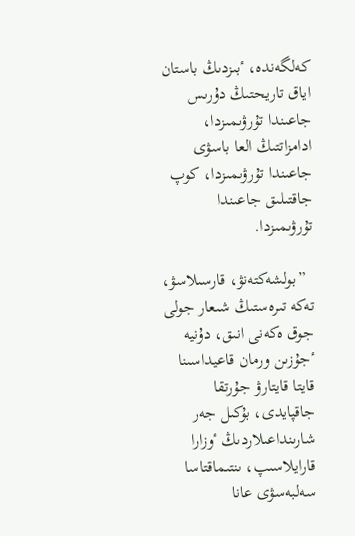كەلگەندە، ٴبىزدىڭ باستان اياق تاريحتىڭ دۇرىس جاعىندا تۇرۋىمىزدا، ادامزاتتىڭ العا باسۋى جاعىندا تۇرۋىمىزدا، كوپ جاقتىلىق جاعىندا تۇرۋىمىزدا.

  ”بولشەكتەنۋ، قارسىلاسۋ، تەكە تىرەستىڭ شىعار جولى جوق ەكەنى انىق، دۇنيە ٴجۇزىن ورمان قاعيداسىنا قايتا قايتارۋ جۇرتقا جاقپايدى، بۇكىل جەر شارىنداعىلاردىڭ ٴوزارا قارايلاسىپ، ىنتىماقتاسا سەلبەسۋى عانا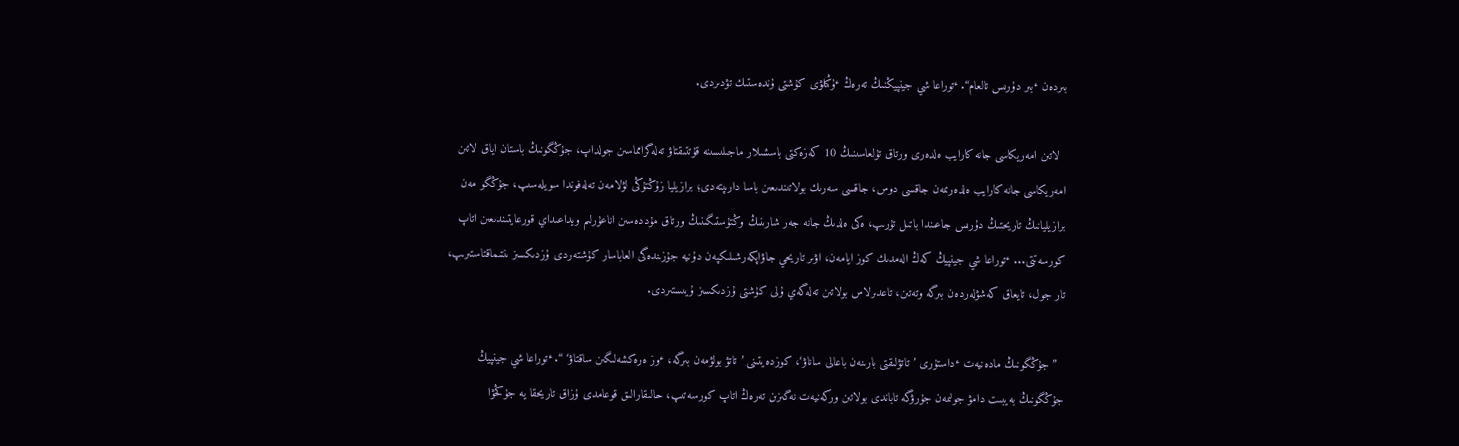بىردەن ٴبىر دۇرىس تالعام“. ٴتوراعا شي جينپيڭنىڭ تەرەڭ ٴۇڭىلۋى كۇشتى ۇندەستىك تۋدىردى.

  لاتىن امەريكاسى جانە كارايب ەلدەرى ورتاق تۇلعاسىنىڭ 10 كەزەكتى باسشىلار ماجىلىسىنە قۇتتىقتاۋ تەلەگرامماسىن جولداپ، جۇڭگونىڭ باستان اياق لاتىن امەريكاسى جانە كارايب ەلدەرىمەن جاقسى دوس، جاقسى سەرىك بولاتىندىعىن باسا دارىپتەدى؛ برازيليا زۇڭتۇڭى لۋلامەن تەلەفوندا سويلەسىپ، جۇڭگو مەن برازيليانىڭ تاريحتىڭ دۇرىس جاعىندا باتىل تۇرىپ، ەكى ەلدىڭ جانە جەر شارىنىڭ وڭتۇستىگىنىڭ ورتاق مۇددەسىن اناعۇرلىم ويداعىداي قورعايتىندىعىن اتاپ كورسەتتى... ٴتوراعا شي جينپيڭ كەڭ الەمدىك كوز ايامەن، اۋىر تاريحي جاۋاپكەرشىلىكپەن دۇنيە جۇزىندەگى العاباسار كۇشتەردى ۇزدىكسىز ىنتىماقتاستىرىپ، تار جول، تايعاق كەشۋلەردەن بىرگە وتەتىن، تاعدىرلاس بولاتىن تەلەگەي ۇلى كۇشتى ۇزدىكسىز ۇيىستىردى.

  ”جۇڭگونىڭ مادەنيەت ٴداستۇرى ’تاتۋلىقتى بارىنەن باعالى ساناۋ‘، كوزدەيتىنى ’تاتۋ بولۋمەن بىرگە، ٴوز ەرەكشەلىگىن ساقتاۋ‘ “. ٴتوراعا شي جينپيڭ جۇڭگونىڭ بەيبىت دامۋ جولىمەن جۇرۋگە تاباندى بولاتىن وركەنيەت نەگىزىن تەرەڭ اتاپ كورسەتىپ، حالىقارالىق قوعامدى ۇزاق تاريحقا يە جۇڭحۋا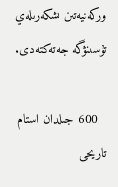وركەنيەتىن ىشكەرىلەي تۇسىنۋگە جەتەكتەدى.

  600 جىلدان استام تاريحى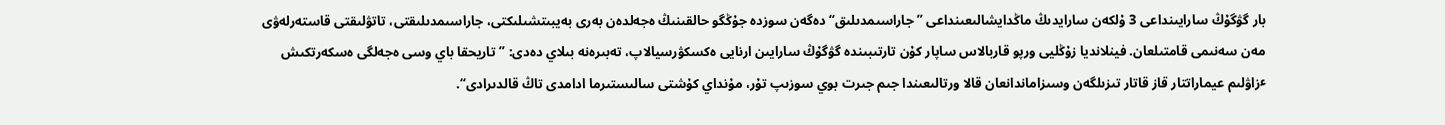بار گۋگۇڭ سارايىنداعى 3 ۇلكەن سارايدىڭ ماڭدايشالىعىنداعى ”جاراسىمدىلىق“ دەگەن سوزدە جۇڭگو حالقىنىڭ ەجەلدەن بەرى بەيبىتشىلىكتى، جاراسىمدىلىقتى، تاتۋلىقتى قاستەرلەۋى مەن سەنىمى قامتىلعان. فينلانديا زۇڭليى ورپو قاربالاس ساپار كۇن تارتىبىندە گۋگۇڭ سارايىن ارنايى ەكسكۋرسيالاپ، تەبىرەنە بىلاي دەدى: ”تاريحقا باي وسى ەجەلگى ەسكەرتكىش ٴزاۋلىم عيماراتتار قاز قاتار تىزىلگەن وسىزاماندانعان قالا ورتالىعىندا جىم جىرت بوي سوزىپ تۇر، مۇنداي كۇشتى سالىستىرما ادامدى تاڭ قالدىرادى“.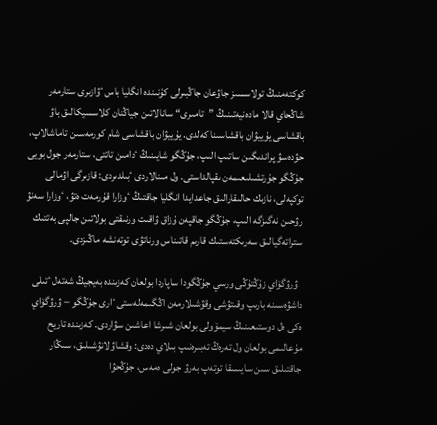كوكتەمنىڭ تولاسسىز جاۋعان جاڭبىرلى كۇنىندە انگليا باس ٴۋازىرى ستارمەر شاڭحاي قالا مادەنيەتىنىڭ ”تامىرى“ سانالاتىن جياڭنان كلاسسيكالىق باۋ باقشاسى يۇييۋان باقشاسىنا كەلدى. يۇييۋان باقشاسى شام كورمەسىن تاماشالاپ، حۋدەسۋ پراندىگىن ساتىپ الىپ، جۇڭگو شايىنىڭ ٴدامىن تاتتى، ستارمەر جول بويى جۇڭگو جۇرتشىلىعىمەن ىقپالداستى. ول مىنالاردى ٴبىلدىردى: قازىرگى اۋمالى توكپەلى، نازىك حالىقارالىق جاعدايدا انگليا جاقتىڭ ٴوزارا قۇرمەت ەتۋ، ٴوزارا سەنۋ رۋحىن نەگىزگە الىپ، جۇڭگو جاقپەن ۇزاق ۋاقىت ورنىقتى بولاتىن جالپى بەتتىك ستراتەگيالىق سەرىكتەستىك قارىم قاتىناس ورناتۋى توتەنشە ماڭىزدى.

  ۋرۋگۆاي زۇڭتۇڭى ورسي جۇڭگودا ساپاردا بولعان كەزىندە بەيجيڭ شەتەل ٴتىلى داشۋەسىنە بارىپ وقىتۋشى وقۋشىلارمەن اڭگىمەلەستى ٴارى جۇڭگو − ۋرۋگۆاي ەكى ەل دوستىعىنىڭ سيمۆولى بولعان شىرشا اعاشىن سۋاردى. كەزىندە تاريح مۇعالىمى بولعان ول تەرەڭ تەبىرەنىپ بىلاي دەدى: وقشاۋلانۋشىلىق، سىڭار جاقتىلىق سىن سايىسقا توتەپ بەرۋ جولى ەمەس، جۇڭحۋا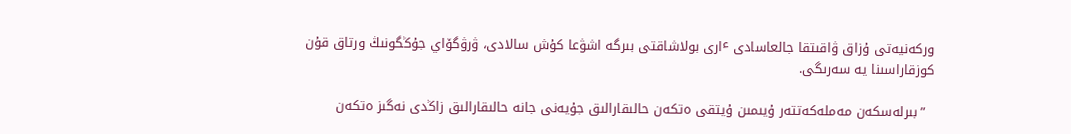وركەنيەتى ۇزاق ۋاقىتقا جالعاسادى ٴارى بولاشاقتى بىرگە اشۋعا كۇش سالادى، ۋرۋگۆاي جۇڭگونىڭ ورتاق قۇن كوزقاراسىنا يە سەرىگى.

  ”بىرلەسكەن مەملەكەتتەر ۇيىمىن ۇيتقى ەتكەن حالىقارالىق جۇيەنى جانە حالىقارالىق زاڭدى نەگىز ەتكەن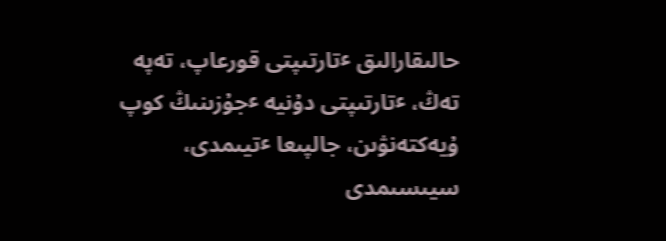حالىقارالىق ٴتارتىپتى قورعاپ، تەپە تەڭ، ٴتارتىپتى دۇنيە ٴجۇزىنىڭ كوپ ۇيەكتەنۋىن، جالپىعا ٴتيىمدى، سيىسىمدى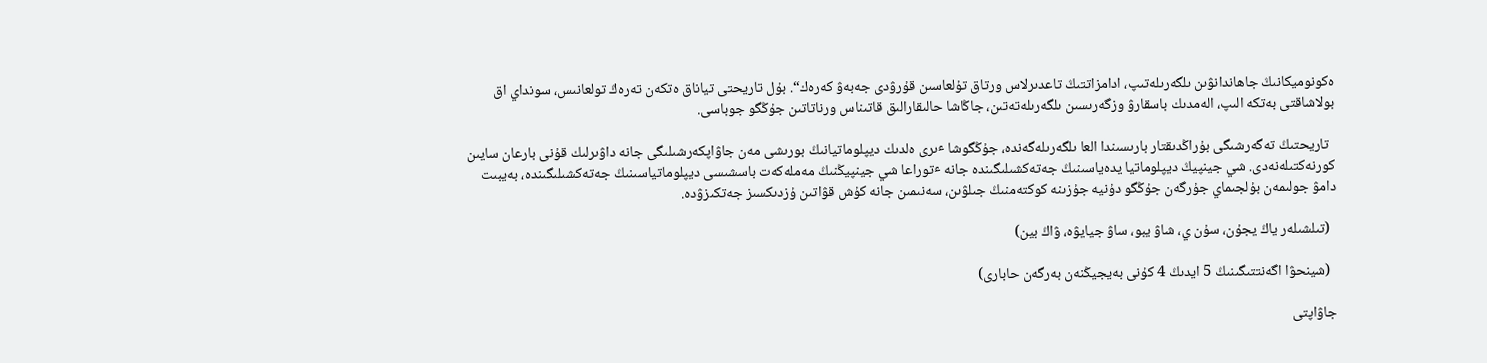ەكونوميكانىڭ جاھاندانۋىن ىلگەرىلەتىپ، ادامزاتتىڭ تاعدىرلاس ورتاق تۇلعاسىن قۇرۋدى جەبەۋ كەرەك“. بۇل تاريحتى تياناق ەتكەن تەرەڭ تولعانىس، سونداي اق بولاشاقتى بەتكە الىپ، الەمدىك باسقارۋ وزگەرىسىن ىلگەرىلەتەتىن، جاڭاشا حالىقارالىق قاتىناس ورناتاتىن جۇڭگو جوباسى.

  تاريحتىڭ تەگەرشىگى بۇراڭدىقتار بارىسىندا العا ىلگەرىلەگەندە، جۇڭگوشا ٴىرى ەلدىك ديپلوماتيانىڭ بورىشى مەن جاۋاپكەرشىلىگى جانە داۋىرلىك قۇنى بارعان سايىن كورنەكتىلەنەدى. شي جينپيڭ ديپلوماتيا يدەياسىنىڭ جەتەكشىلىگىندە جانە ٴتوراعا شي جينپيڭنىڭ مەملەكەت باسشىسى ديپلوماتياسىنىڭ جەتەكشىلىگىندە، بەيبىت دامۋ جولىمەن بۇلجىماي جۇرگەن جۇڭگو دۇنيە جۇزىنە كوكتەمنىڭ جىلۋىن، سەنىمىن جانە كۇش قۋاتىن ۇزدىكسىز جەتكىزۋدە.

  (تىلشىلەر ياڭ يجۇن، سۇن ي، شاۋ يبو، ساۋ جيايۋە، ۋاڭ بين)

  (شينحۋا اگەنتتىگىنىڭ 5 ايدىڭ 4 كۇنى بەيجيڭنەن بەرگەن حابارى)

جاۋاپتى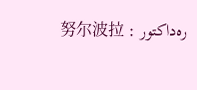رەداكتور : 努尔波拉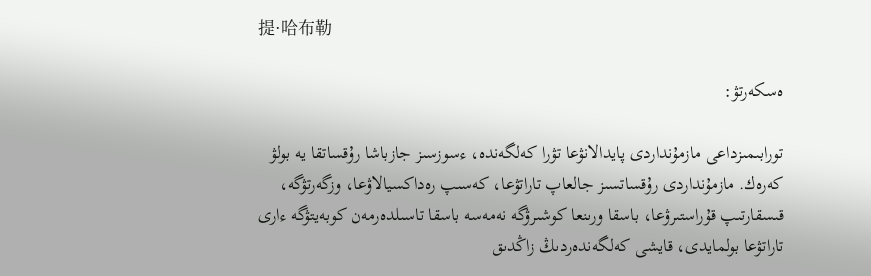提·哈布勒

ەسكەرتۋ:

تورابىمىزداعى مازمۇنداردى پايدالانۋعا تۋرا كەلگەندە، ءسوزسىز جازباشا رۇقساتقا يە بولۋ كەرەك. مازمۇنداردى رۇقساتسىز جالعاپ تاراتۋعا، كەسىپ رەداكسيالاۋعا، وزگەرتۋگە، قىسقارتىپ قۇراستىرۋعا، باسقا ورىنعا كوشىرۋگە نەمەسە باسقا تاسىلدەرمەن كوبەيتۋگە ءارى تاراتۋعا بولمايدى، قايشى كەلگەندەردىڭ زاڭدىق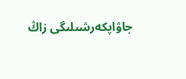جاۋاپكەرشىلىگى زاڭ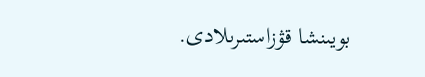بويىنشا قۋزاستىرىلادى.